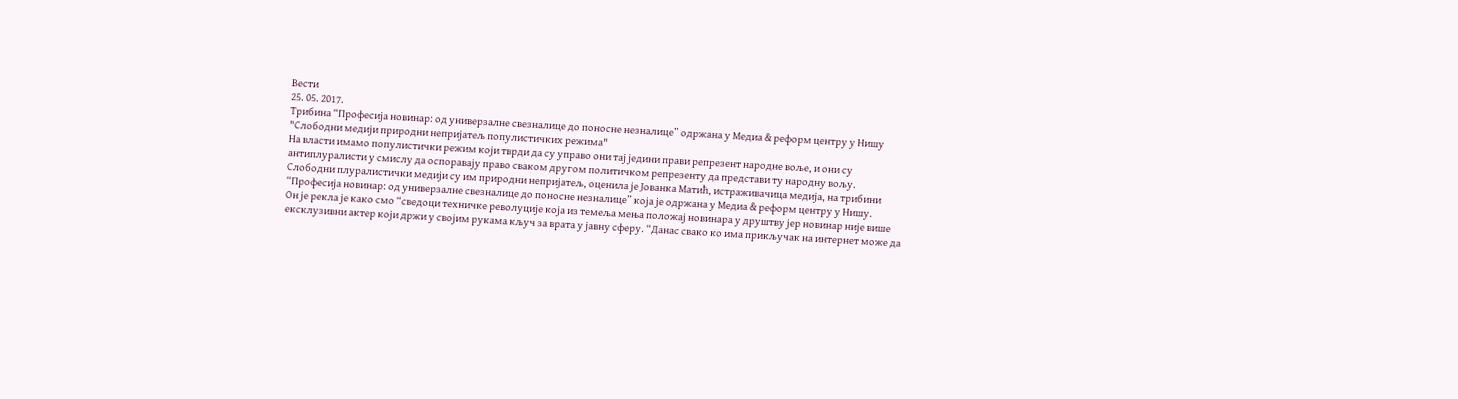Вести
25. 05. 2017.
Трибина “Професија новинар: од универзалне свезналице до поносне незналице” одржана у Медиа & реформ центру у Нишу
"Слободни медији природни непријатељ популистичких режима"
На власти имамо популистички режим који тврди да су управо они тај једини прави репрезент народне воље, и они су антиплуралисти у смислу да оспоравају право сваком другом политичком репрезенту да представи ту народну вољу.
Слободни плуралистички медији су им природни непријатељ, оценила је Јованка Матић, истраживачица медија, на трибини “Професија новинар: од универзалне свезналице до поносне незналице” која је одржана у Медиа & реформ центру у Нишу.
Он је рекла је како смо “сведоци техничке револуције која из темеља мења положај новинара у друштву јер новинар није више ексклузивни актер који држи у својим рукама кључ за врата у јавну сферу. “Данас свако ко има прикључак на интернет може да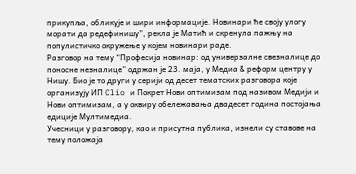прикупља, обликује и шири информације. Новинари ће своју улогу морати да редефинишу”, рекла је Матић и скренула пажњу на популистичко окружење у којем новинари раде.
Разговор на тему “Професија новинар: од универзалне свезналице до поносне незналице” одржан је 23. маја, у Медиа & реформ центру у Нишу. Био је то други у серији од десет тематских разговора које организују ИП Clio и Покрет Нови оптимизам под називом Медији и Нови оптимизам, а у оквиру обележавања двадесет година постојања едиције Мултимедиа.
Учесници у разговору, као и присутна публика, изнели су ставове на тему положаја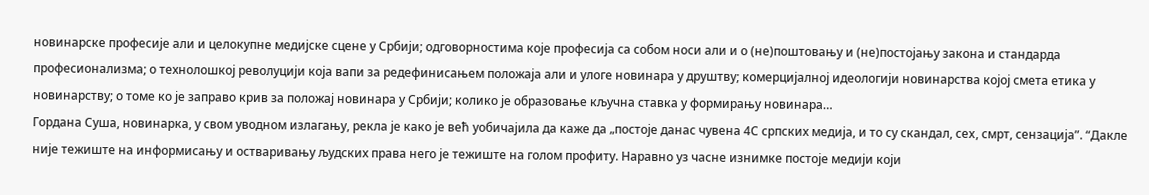новинарске професије али и целокупне медијске сцене у Србији; одговорностима које професија са собом носи али и о (не)поштовању и (не)постојању закона и стандарда професионализма; о технолошкој револуцији која вапи за редефинисањем положаја али и улоге новинара у друштву; комерцијалној идеологији новинарства којој смета етика у новинарству; о томе ко је заправо крив за положај новинара у Србији; колико је образовање кључна ставка у формирању новинара…
Гордана Суша, новинарка, у свом уводном излагању, рекла је како је већ уобичајила да каже да „постоје данас чувена 4С српских медија, и то су скандал, сеx, смрт, сензација”. “Дакле није тежиште на информисању и остваривању људских права него је тежиште на голом профиту. Наравно уз часне изнимке постоје медији који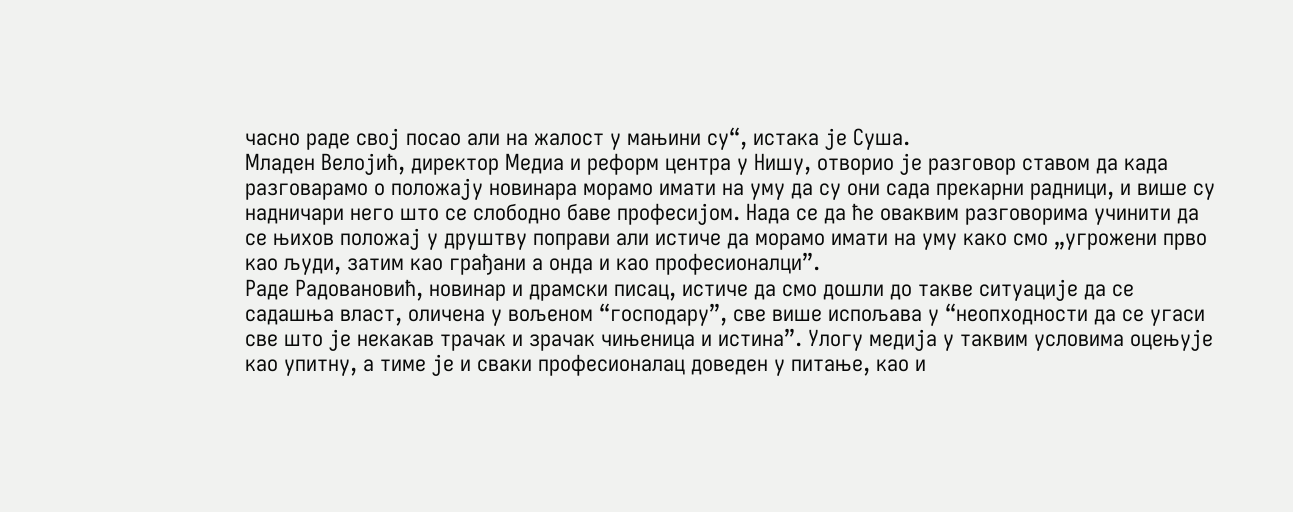часно раде свој посао али на жалост у мањини су“, истака је Суша.
Младен Велојић, директор Медиа и реформ центра у Нишу, отворио је разговор ставом да када разговарамо о положају новинара морамо имати на уму да су они сада прекарни радници, и више су надничари него што се слободно баве професијом. Нада се да ће оваквим разговорима учинити да се њихов положај у друштву поправи али истиче да морамо имати на уму како смо „угрожени прво као људи, затим као грађани а онда и као професионалци”.
Раде Радовановић, новинар и драмски писац, истиче да смо дошли до такве ситуације да се садашња власт, оличена у вољеном “господару”, све више испољава у “неопходности да се угаси све што је некакав трачак и зрачак чињеница и истина”. Улогу медија у таквим условима оцењује као упитну, а тиме је и сваки професионалац доведен у питање, као и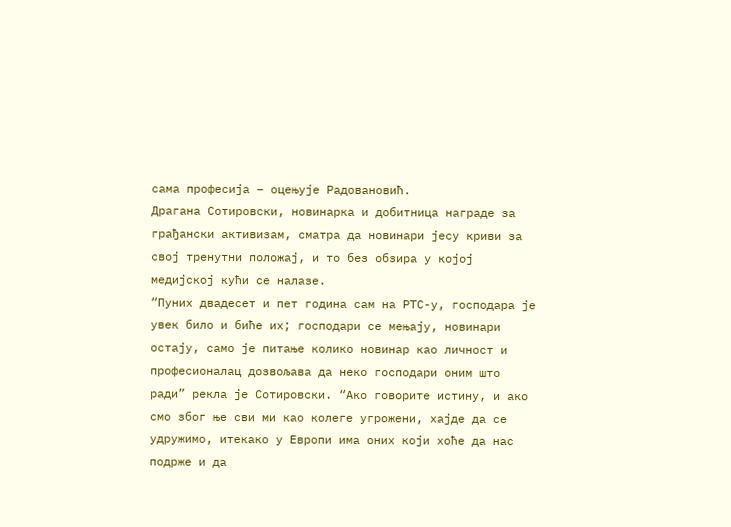сама професија – оцењује Радовановић.
Драгана Сотировски, новинарка и добитница награде за грађански активизам, сматра да новинари јесу криви за свој тренутни положај, и то без обзира у којој медијској кући се налазе.
“Пуних двадесет и пет година сам на РТС-у, господара је увек било и биће их; господари се мењају, новинари остају, само је питање колико новинар као личност и професионалац дозвољава да неко господари оним што ради” рекла је Сотировски. “Ако говорите истину, и ако смо због ње сви ми као колеге угрожени, хајде да се удружимо, итекако у Европи има оних који хоће да нас подрже и да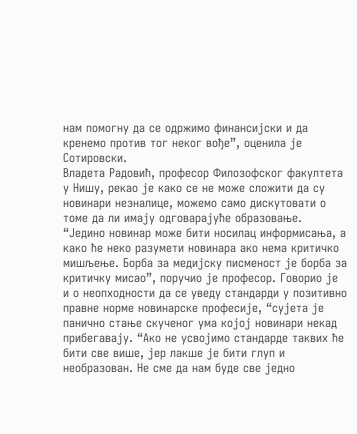нам помогну да се одржимо финансијски и да кренемо против тог неког вође”, оценила је Сотировски.
Владета Радовић, професор Филозофског факултета у Нишу, рекао је како се не може сложити да су новинари незналице, можемо само дискутовати о томе да ли имају одговарајуће образовање.
“Једино новинар може бити носилац информисања, а како ће неко разумети новинара ако нема критичко мишљење. Борба за медијску писменост је борба за критичку мисао”, поручио је професор. Говорио је и о неопходности да се уведу стандарди у позитивно правне норме новинарске професије, “сујета је панично стање скученог ума којој новинари некад прибегавају. “Ако не усвојимо стандарде таквих ће бити све више, јер лакше је бити глуп и необразован. Не сме да нам буде све једно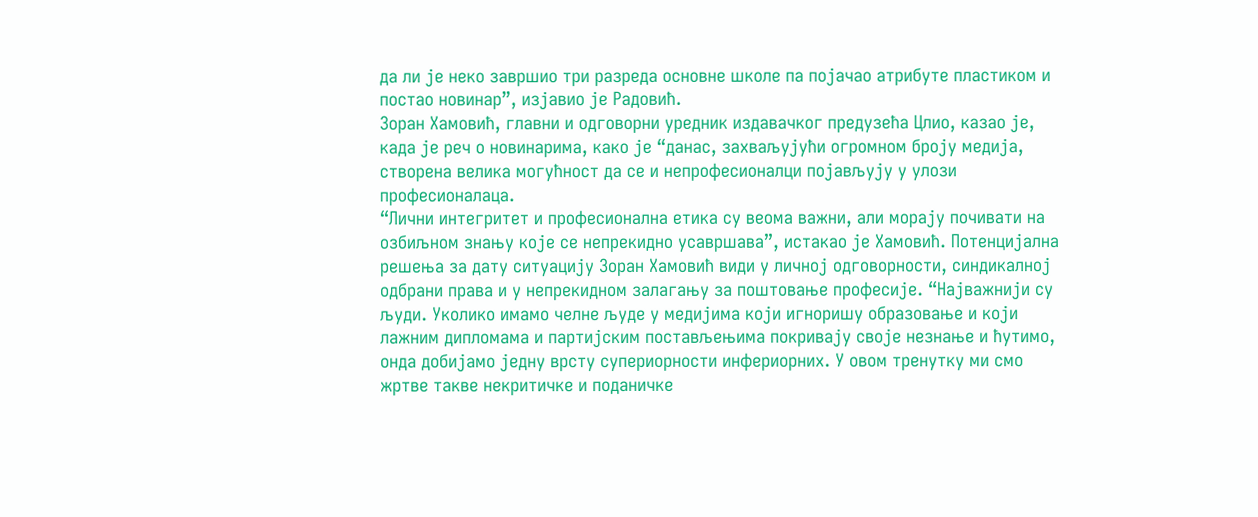да ли је неко завршио три разреда основне школе па појачао атрибуте пластиком и постао новинар”, изјавио је Радовић.
Зоран Хамовић, главни и одговорни уредник издавачког предузећа Цлио, казао је, када је реч о новинарима, како је “данас, захваљујући огромном броју медија, створена велика могућност да се и непрофесионалци појављују у улози професионалаца.
“Лични интегритет и професионална етика су веома важни, али морају почивати на озбиљном знању које се непрекидно усавршава”, истакао је Хамовић. Потенцијална решења за дату ситуацију Зоран Хамовић види у личној одговорности, синдикалној одбрани права и у непрекидном залагању за поштовање професије. “Најважнији су људи. Уколико имамо челне људе у медијима који игноришу образовање и који лажним дипломама и партијским постављењима покривају своје незнање и ћутимо, онда добијамо једну врсту супериорности инфериорних. У овом тренутку ми смо жртве такве некритичке и поданичке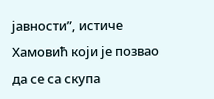јавности”, истиче Хамовић који је позвао да се са скупа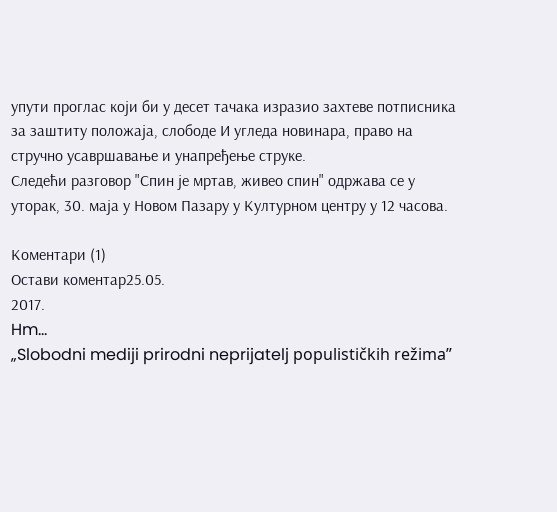упути проглас који би у десет тачака изразио захтеве потписника за заштиту положаја, слободе И угледа новинара, право на стручно усавршавање и унапређење струке.
Следећи разговор "Спин је мртав, живео спин" одржава се у уторак, 30. маја у Новом Пазару у Културном центру у 12 часова.

Коментари (1)
Остави коментар25.05.
2017.
Hm...
„Slobodni mediji prirodni neprijatelj populističkih režima”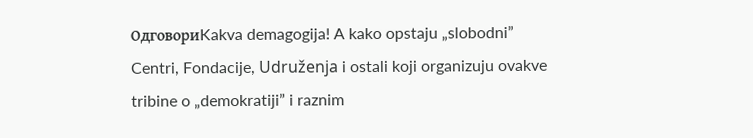ОдговориKakva demagogija! A kako opstaju „slobodni” Centri, Fondacije, Udruženja i ostali koji organizuju ovakve tribine o „demokratiji” i raznim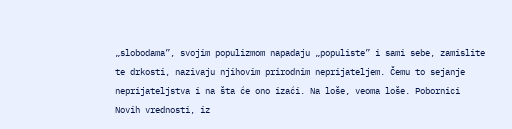„slobodama”, svojim populizmom napadaju „populiste” i sami sebe, zamislite te drkosti, nazivaju njihovim prirodnim neprijateljem. Čemu to sejanje neprijateljstva i na šta će ono izaći. Na loše, veoma loše. Pobornici Novih vrednosti, iz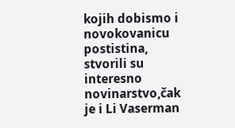kojih dobismo i novokovanicu postistina, stvorili su interesno novinarstvo,čak je i Li Vaserman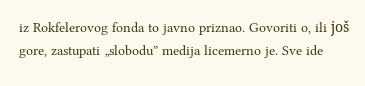iz Rokfelerovog fonda to javno priznao. Govoriti o, ili još gore, zastupati „slobodu” medija licemerno je. Sve ide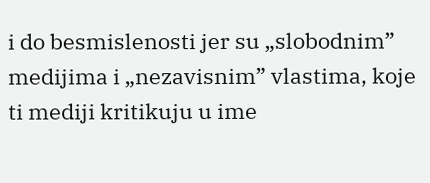i do besmislenosti jer su „slobodnim” medijima i „nezavisnim” vlastima, koje ti mediji kritikuju u ime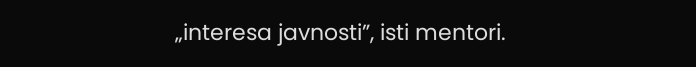„interesa javnosti”, isti mentori.